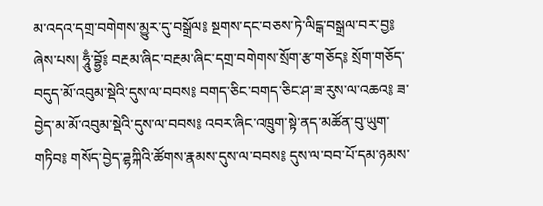མ་འདའ་དགྲ་བགེགས་མྱུར་དུ་བསྒྲོལ༔ སྔགས་དང་བཅས་ཏེ་ལིངྒ་བསྒྲལ་བར་བྱ༔ ཞེས་པས། ཧཱུྃ་བྷྱོ༔ བརྔམ་ཞིང་བརྔམ་ཞིང་དགྲ་བགེགས་སྲོག་རྩ་གཅོད༔ སྲོག་གཅོད་བདུད་མོ་འབུམ་སྡེའི་དུས་ལ་བབས༔ བགད་ཅིང་བགད་ཅིང་ཤ་ཟ་རུས་ལ་འཆའ༔ ཟ་བྱེད་མ་མོ་འབུམ་སྡེའི་དུས་ལ་བབས༔ འབར་ཞིང་འཁྲུག་སྟེ་ནད་མཚོན་བུ་ཡུག་གཏིབ༔ གསོད་བྱེད་ཌྷཀྐིའི་ཚོགས་རྣམས་དུས་ལ་བབས༔ དུས་ལ་བབ་པོ་དམ་ཉམས་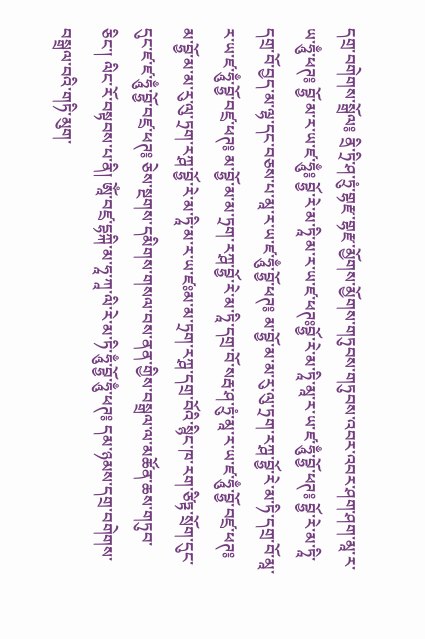དགྲ་བགེགས་སྒྲོལ༔ ནྲི་ཏྲི་ཤ་ཏྲུཾ་གྷརྫ་གྷརྫ་མྱོགས་མྱོགས་གཏུབས་གཏུབས་འབར་འབར་ཤག་ཤག་མཱ་ར་ཡ་ཧཱུྃ་ཕཊ༔ བྷྱོ་མ་ར་ཡ་ཛ་ཧཱུྃ༔ བྷྱོ་རེ་མ་ཏཱི་མ་ར་ཡ་ཛ་ཕཊཿབྷྱོ་རེ་མ་ཏཱི་མཱ་ར་ཡ་ཛ་ཧཱུྃ་བྷྱོ་ཕཊ༔ བྷྱོ་རེ་མ་ཏཱི་དགྲ་བོ་བྱད་མ་ལྷ་དང་བཅས་པ་མཱ་ར་ཡ་ཛ་ཧཱུྃ་བྷྱོ་ཕཊ༔ མ་བྷྱོ་མ་མ་རུ་ལུ་ཏྲག་རཀྴ་བྷྱོ་རེ་མ་ཏི་དགྲ་བོ་མཱ་ར་ཡ་ཛ་ཧཱུྃ་བྷྱོ་བཛྲ་ཕཊ༔ མ་བྷྱོ་མ་མ་ཏྲག་རཀྴ་བྷྱོ་རེ་མ་ཏཱི་དགྲ་བོ་སརྦ་ཤ་ཏྲུཾ་མཱ་ར་ཡ་ཛ་ཧཱུྃ་བྷྱོ་བཛྲ་ཕཊ༔ མ་བྷྱོ་མ་མ་རུ་ལུ་ཏྲག་རཀྴ་བྷྱོ་རེ་མ་ཏཱི་མ་ར་ཡ་ཛཿམ་མ་ཏྲག་རཀྴ་དགྲ་བོའི་སྙིང་ཁ་རག་ཙིཏྟ་སྲོག་དུང་དུང་ཛ་ཛ་ཧཱུྃ་བྷྱོ་བཛྲ་ཕཊ༔ ཅེས་སྔགས་དམིགས་གསལ་བས་ནན་གྱིས་བསྒྲལ་ལ་མཚོན་ཆས་གཏུབ་ཅིང་། ལིང་རོ་བསྟབས་པ་ནི། ཨཱོཾ་བཛྲ་དྷཀྐི་མ་ཧཱ་ཀཱ་ལི་རེ་མ་ཏི་ཧཱུྃ་བྷྱོ་ཧཱུྃ་ཕཊ༔ དམ་ཉམས་དགྲ་བགེགས་བསྒྲལ་བའི་གཏི་མུག་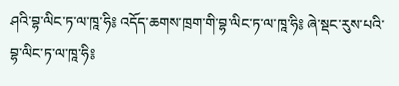ཤའི་བྷ་ལིང་ཏ་ལ་ཁཱ་ཧི༔ འདོད་ཆགས་ཁྲག་གི་བྷ་ལིང་ཏ་ལ་ཁཱ་ཧི༔ ཞེ་སྡང་རུས་པའི་བྷ་ལིང་ཏ་ལ་ཁཱ་ཧི༔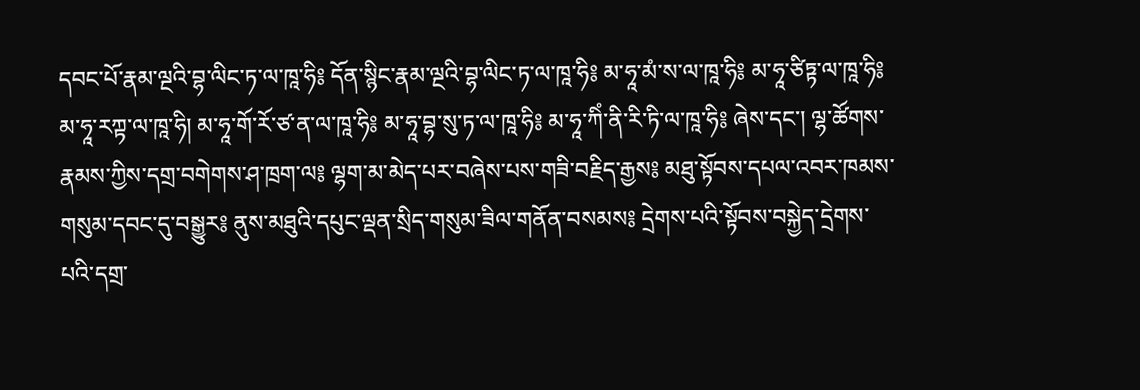དབང་པོ་རྣམ་ལྔའི་བྷ་ལིང་ཏ་ལ་ཁཱ་ཧི༔ དོན་སྙིང་རྣམ་ལྔའི་བྷ་ལིང་ཏ་ལ་ཁཱ་ཧི༔ མ་ཧཱ་མཾ་ས་ལ་ཁཱ་ཧི༔ མ་ཧཱ་ཙིཏྟ་ལ་ཁཱ་ཧི༔ མ་ཧཱ་རཀྟ་ལ་ཁཱ་ཧི། མ་ཧཱ་གོ་རོ་ཙ་ན་ལ་ཁཱ་ཧི༔ མ་ཧཱ་བྷ་སུ་ཏ་ལ་ཁཱ་ཧི༔ མ་ཧཱ་ཀིཾ་ནི་རི་ཏི་ལ་ཁཱ་ཧི༔ ཞེས་དང་། ལྷ་ཚོགས་རྣམས་ཀྱིས་དགྲ་བགེགས་ཤ་ཁྲག་ལ༔ ལྷག་མ་མེད་པར་བཞེས་པས་གཟི་བརྗིད་རྒྱས༔ མཐུ་སྟོབས་དཔལ་འབར་ཁམས་གསུམ་དབང་དུ་བསྒྱུར༔ ནུས་མཐུའི་དཔུང་ལྡན་སྲིད་གསུམ་ཟིལ་གནོན་བསམས༔ དྲེགས་པའི་སྟོབས་བསྐྱེད་དྲེགས་པའི་དགྲ་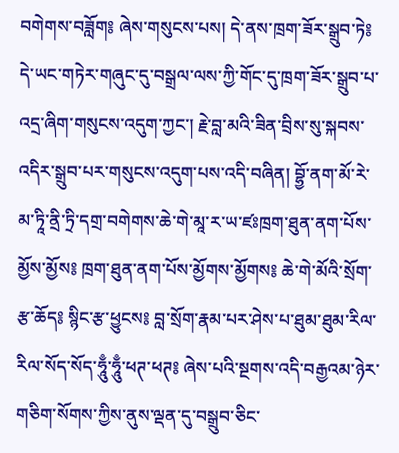བགེགས་བཟློག༔ ཞེས་གསུངས་པས། དེ་ནས་ཁྲག་ཟོར་སྒྲུབ་ཏེ༔ དེ་ཡང་གཏེར་གཞུང་དུ་བསྒྲལ་ལས་ཀྱི་གོང་དུ་ཁྲག་ཟོར་སྒྲུབ་པ་འདྲ་ཞིག་གསུངས་འདུག་ཀྱང་། རྗེ་བླ་མའི་ཟིན་བྲིས་སུ་སྐབས་འདིར་སྒྲུབ་པར་གསུངས་འདུག་པས་འདི་བཞིན། བྷྱོ་ནག་མོ་རེ་མ་ཏཱི་ནྲི་ཏྲི་དགྲ་བགེགས་ཆེ་གེ་མཱ་ར་ཡ་ཛཿཁྲག་ཐུན་ནག་པོས་མྱོས་མྱོས༔ ཁྲག་ཐུན་ནག་པོས་མྱོགས་མྱོགས༔ ཆེ་གེ་མོའི་སྲོག་རྩ་ཆོད༔ སྙིང་རྩ་ཕྱུངས༔ བླ་སྲོག་རྣམ་པར་ཤེས་པ་ཐུམ་ཐུམ་རིལ་རིལ་སོད་སོད་ཧཱུྃ་ཧཱུྃ་ཕཊ་ཕཊ༔ ཞེས་པའི་སྔགས་འདི་བརྒྱའམ་ཉེར་གཅིག་སོགས་ཀྱིས་ནུས་ལྡན་དུ་བསྒྲུབ་ཅིང་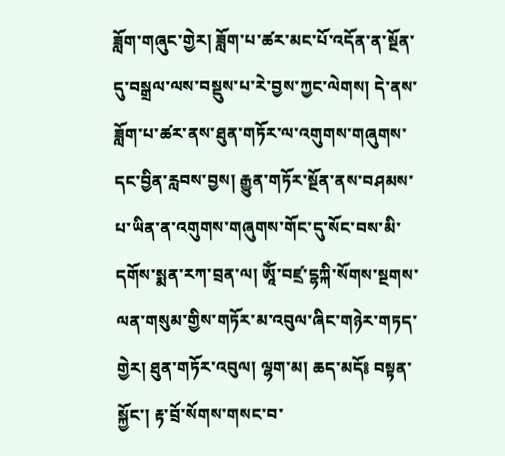ཟློག་གཞུང་གྱེར། ཟློག་པ་ཚར་མང་པོ་འདོན་ན་སྔོན་དུ་བསྒྲལ་ལས་བསྡུས་པ་རེ་བྱས་ཀྱང་ལེགས། དེ་ནས་ཟློག་པ་ཚར་ནས་ཐུན་གཏོར་ལ་འགུགས་གཞུགས་དང་བྱིན་རླབས་བྱས། རྒྱུན་གཏོར་སྔོན་ནས་བཤམས་པ་ཡིན་ན་འགུགས་གཞུགས་གོང་དུ་སོང་བས་མི་དགོས་སྨན་རཀ་བྲན་ལ། ཨཱོཾ་བཛྲ་དྷཀྐི་སོགས་སྔགས་ལན་གསུམ་གྱིས་གཏོར་མ་འབུལ་ཞིང་གཉེར་གཏད་གྱེར། ཐུན་གཏོར་འབུལ། ལྷག་མ། ཆད་མདོ༔ བསྟན་སྐྱོང་། རྟ་བྲོ་སོགས་གསང་བ་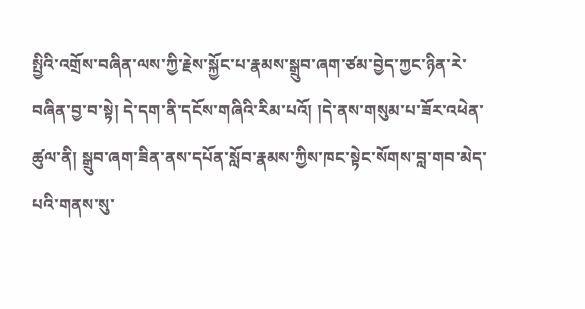སྤྱིའི་འགྲོས་བཞིན་ལས་ཀྱི་རྗེས་སྐྱོང་པ་རྣམས་སྒྲུབ་ཞག་ཙམ་བྱེད་ཀྱང་ཉིན་རེ་བཞིན་བྱ་བ་སྟེ། དེ་དག་ནི་དངོས་གཞིའི་རིམ་པའོ། །དེ་ནས་གསུམ་པ་ཟོར་འཕེན་ཚུལ་ནི། སྒྲུབ་ཞག་ཟིན་ནས་དཔོན་སློབ་རྣམས་ཀྱིས་ཁང་སྟེང་སོགས་བླ་གབ་མེད་པའི་གནས་སུ་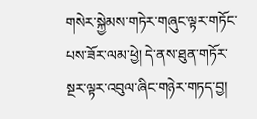གསེར་སྐྱེམས་གཏེར་གཞུང་ལྟར་གཏོང་པས་ཟོར་ལམ་ཕྱེ། དེ་ནས་ཐུན་གཏོར་སྔར་ལྟར་འབུལ་ཞིང་གཉེར་གཏད་བྱ།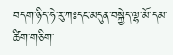བདག་ཉིད་ཧེ་རུ་ཀཿདང་མདུན་བསྐྱེད་ལྷ་མོ་དམ་ཚིག་གཅིག་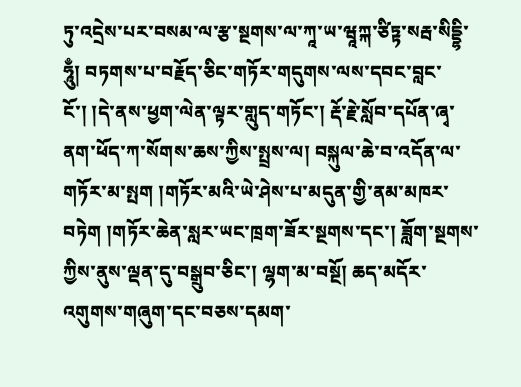ཏུ་འདྲེས་པར་བསམ་ལ་རྩ་སྔགས་ལ་ཀཱ་ཡ་ཝཱཀྐ་ཙིཏྟ་སརྦ་སིདྡྷི་ཧཱུྃ། བཏགས་པ་བརྗོད་ཅིང་གཏོར་གདུགས་ལས་དབང་བླང་ངོ་། །དེ་ནས་ཕྱག་ལེན་ལྟར་གླུད་གཏོང་། རྡོ་རྗེ་སློབ་དཔོན་ཞྭ་ནག་ཕོད་ཀ་སོགས་ཆས་ཀྱིས་སྤྲས་ལ། བསྐུལ་ཆེ་བ་འདོན་ལ་གཏོར་མ་སྤག །གཏོར་མའི་ཡེ་ཤེས་པ་མདུན་གྱི་ནམ་མཁར་བཏེག །གཏོར་ཆེན་སླར་ཡང་ཁྲག་ཟོར་སྔགས་དང་། ཟློག་སྔགས་ཀྱིས་ནུས་ལྡན་དུ་བསྒྲུབ་ཅིང་། ལྷག་མ་བསྔོ། ཆད་མདོར་འགུགས་གཞུག་དང་བཅས་དམག་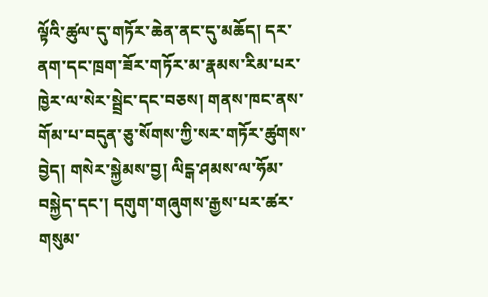ལྟོའི་ཚུལ་དུ་གཏོར་ཆེན་ནང་དུ་མཆོད། དར་ནག་དང་ཁྲག་ཟོར་གཏོར་མ་རྣམས་རིམ་པར་ཁྱེར་ལ་སེར་སྦྲེང་དང་བཅས། གནས་ཁང་ནས་གོམ་པ་བདུན་ཅུ་སོགས་ཀྱི་སར་གཏོར་ཚུགས་བྱེད། གསེར་སྐྱེམས་བྱ། ལིངྒ་ཤམས་ལ་ཧོམ་བསྐྱེད་དང་། དགུག་གཞུགས་རྒྱས་པར་ཚར་གསུམ་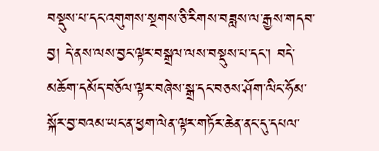བསྡུས་པ་དང་འགུགས་སྔགས་ཅི་རིགས་བཟླས་ལ་རྒྱས་གདབ་བྱ། དེ་ནས་ལས་བྱང་ལྟར་བསྒྲལ་ལས་བསྡུས་པ་དང་། བདེ་མཆོག་དམོད་བཅོལ་ལྟར་བཞེས་སྒྲ་དང་བཅས་ཤོག་ལིང་ཧོམ་སྐོར་བྱ་བའམ་ཡང་ན་ཕྱག་ལེན་ལྟར་གཏོར་ཆེན་ནང་དུ་དཔལ་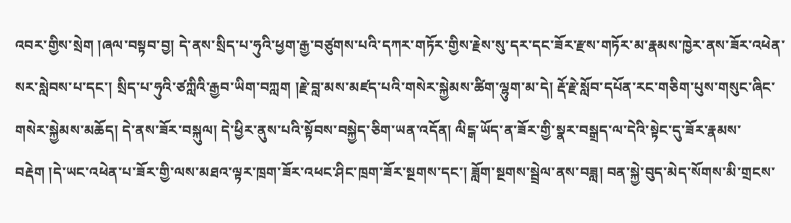འབར་གྱིས་སྲེག །ཞལ་བསྟབ་བྱ། དེ་ནས་སྲིད་པ་ཧུའི་ཕྱག་རྒྱ་བཙུགས་པའི་དཀར་གཏོར་གྱིས་རྗེས་སུ་དར་དང་ཟོར་རྫས་གཏོར་མ་རྣམས་ཁྱེར་ནས་ཟོར་འཕེན་སར་སླེབས་པ་དང་། སྲིད་པ་ཧུའི་ཙཀླིའི་རྒྱབ་ཡིག་བཀླག །རྗེ་བླ་མས་མཛད་པའི་གསེར་སྐྱེམས་ཚིག་ལྷུག་མ་དེ། རྡོ་རྗེ་སློབ་དཔོན་རང་གཅིག་པུས་གསུང་ཞིང་གསེར་སྐྱེམས་མཆོད། དེ་ནས་ཟོར་བསྐུལ། དེ་ཕྱིར་ནུས་པའི་སྟོབས་བསྐྱེད་ཅིག་ཡན་འདོན། ལིངྒ་ཡོད་ན་ཟོར་གྱི་སྣར་བསྒྲད་ལ་དེའི་སྟེང་དུ་ཟོར་རྣམས་བརྡེག །དེ་ཡང་འཕེན་པ་ཟོར་གྱི་ལས་མཐའ་ལྟར་ཁྲག་ཟོར་འཕང་ཤིང་ཁྲག་ཟོར་སྔགས་དང་། ཟློག་སྔགས་སྦྲེལ་ནས་བཟླ། བན་སྐྱེ་བུད་མེད་སོགས་མི་གྲངས་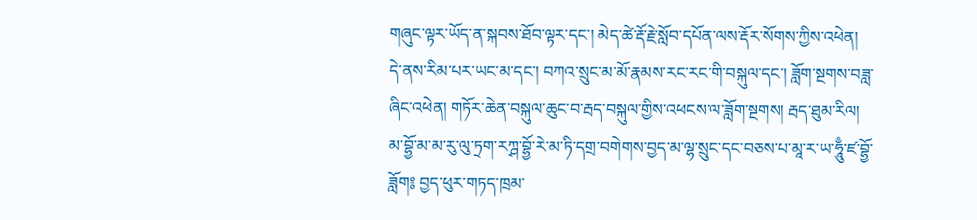གཞུང་ལྟར་ཡོད་ན་སྐབས་ཐོབ་ལྟར་དང་། མེད་ཚེ་རྡོ་རྗེ་སློབ་དཔོན་ལས་རྡོར་སོགས་ཀྱིས་འཕེན། དེ་ནས་རིམ་པར་ཡང་མ་དང་། བཀའ་སྲུང་མ་མོ་རྣམས་རང་རང་གི་བསྐུལ་དང་། ཟློག་སྔགས་བཟླ་ཞིང་འཕེན། གཏོར་ཆེན་བསྐུལ་ཆུང་བ་རྦད་བསྐུལ་གྱིས་འཕངས་ལ་ཟློག་སྔགས། རྦད་ཐུམ་རིལ། མ་བྷྱོ་མ་མ་རུ་ལུ་ཏྲག་རཀྴ་བྷྱོ་རེ་མ་ཏི་དགྲ་བགེགས་བྱད་མ་ལྷ་སྲུང་དང་བཅས་པ་མཱ་ར་ཡ་ཧཱུྃ་ཛ་བྷྱོ་ཟློག༔ བྱད་ཕུར་གཏད་ཁྲམ་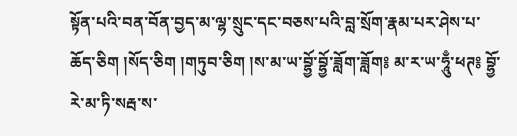སྟོན་པའི་བན་བོན་བྱད་མ་ལྷ་སྲུང་དང་བཅས་པའི་བླ་སྲོག་རྣམ་པར་ཤེས་པ་ཆོད་ཅིག །སོད་ཅིག །གཏུབ་ཅིག །ས་མ་ཡ་བྷྱོ་བྷྱོ་ཟློག་ཟློག༔ མ་ར་ཡ་ཧཱུྃ་ཕཊ༔ བྷྱོ་རེ་མ་ཏི་སརྦ་ས་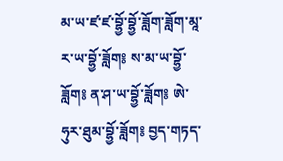མ་ཡ་ཛ་ཛ་བྷྱོ་བྷྱོ་ཟློག་ཟློག་མཱ་ར་ཡ་བྷྱོ་ཟློག༔ ས་མ་ཡ་བྷྱོ་ཟློག༔ ན་ཤ་ཡ་བྷྱོ་ཟློག༔ ཨེ་ཧུར་ཐུམ་བྷྱོ་ཟློག༔ བྱད་གཏད་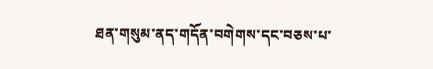ཐན་གསུམ་ནད་གདོན་བགེགས་དང་བཅས་པ་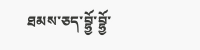ཐམས་ཅད་བྷྱོ་བྷྱོ་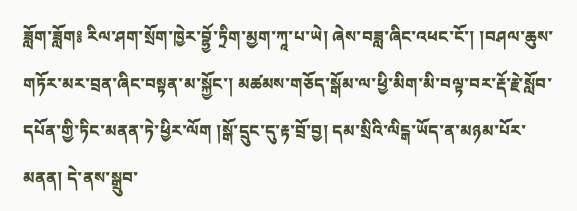ཟློག་ཟློག༔ རིལ་ཤག་སྲོག་ཁྱེར་བྷྱོ་ཏྲིག་མྱག་ཀཱ་པ་ཡེ། ཞེས་བཟླ་ཞིང་འཕང་ངོ་། །བཤལ་ཆུས་གཏོར་མར་བྲན་ཞིང་བསྟན་མ་སྐྱོང་། མཚམས་གཅོད་སྒོམ་ལ་ཕྱི་མིག་མི་བལྟ་བར་རྡོ་རྗེ་སློབ་དཔོན་གྱི་ཏིང་མནན་ཏེ་ཕྱིར་ལོག །སྒོ་དྲུང་དུ་རྟ་བྲོ་བྱ། དམ་སྲིའི་ལིངྒ་ཡོད་ན་མཉམ་པོར་མནན། དེ་ནས་སྒྲུབ་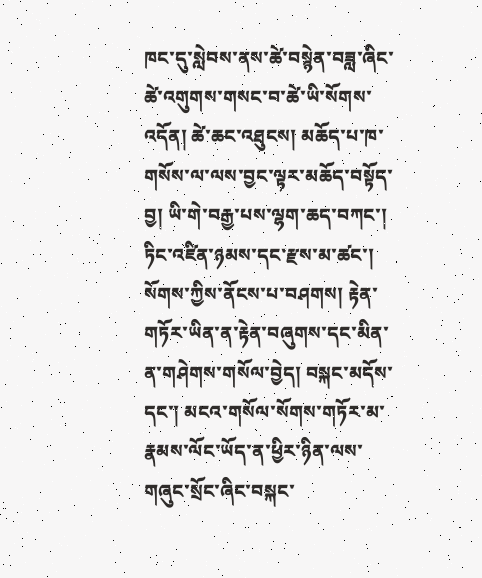ཁང་དུ་སླེབས་ནས་ཚེ་བསྙེན་བཟླ་ཞིང་ཚེ་འགུགས་གསང་བ་ཚེ་ཡི་སོགས་འདོན། ཚེ་ཆང་འཐུངས། མཆོད་པ་ཁ་གསོས་ལ་ལས་བྱང་ལྟར་མཆོད་བསྟོད་བྱ། ཡི་གེ་བརྒྱ་པས་ལྷག་ཆད་བཀང་། ཏིང་འཛིན་ཉམས་དང་རྫས་མ་ཚང་། སོགས་ཀྱིས་ནོངས་པ་བཤགས། རྟེན་གཏོར་ཡིན་ན་རྟེན་བཞུགས་དང་མིན་ན་གཤེགས་གསོལ་བྱེད། བསྐང་མདོས་དང་། མངའ་གསོལ་སོགས་གཏོར་མ་རྣམས་ལོང་ཡོད་ན་ཕྱིར་ཉིན་ལས་གཞུང་སྲོང་ཞིང་བསྐང་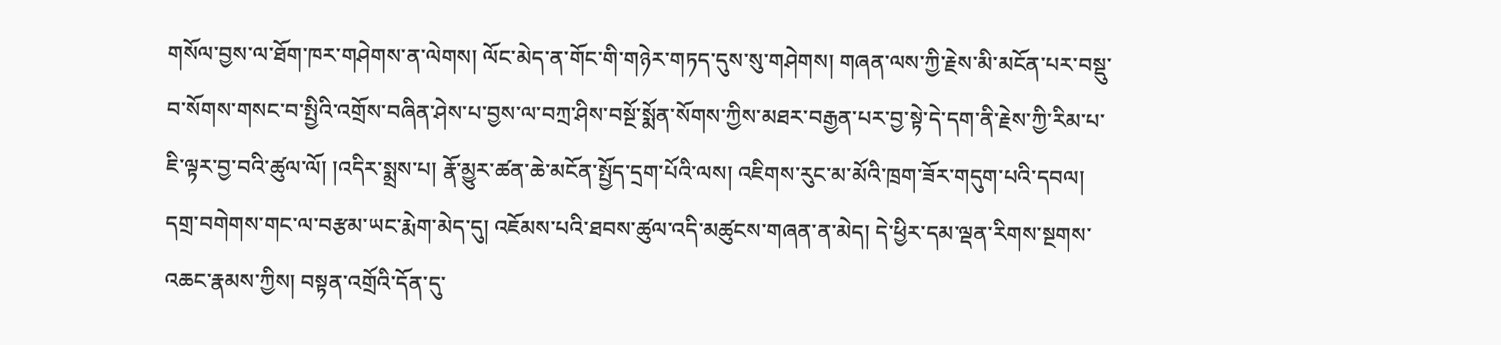གསོལ་བྱས་ལ་ཐོག་ཁར་གཤེགས་ན་ལེགས། ལོང་མེད་ན་གོང་གི་གཉེར་གཏད་དུས་སུ་གཤེགས། གཞན་ལས་ཀྱི་རྗེས་མི་མངོན་པར་བསྡུ་བ་སོགས་གསང་བ་སྤྱིའི་འགྲོས་བཞིན་ཤེས་པ་བྱས་ལ་བཀྲ་ཤིས་བསྔོ་སྨོན་སོགས་ཀྱིས་མཐར་བརྒྱན་པར་བྱ་སྟེ་དེ་དག་ནི་རྗེས་ཀྱི་རིམ་པ་ཇི་ལྟར་བྱ་བའི་ཚུལ་ལོ། །འདིར་སྨྲས་པ། རྣོ་མྱུར་ཚན་ཆེ་མངོན་སྤྱོད་དྲག་པོའི་ལས། འཇིགས་རུང་མ་མོའི་ཁྲག་ཟོར་གདུག་པའི་དབལ། དགྲ་བགེགས་གང་ལ་བརྩམ་ཡང་རྨེག་མེད་དུ། འཇོམས་པའི་ཐབས་ཚུལ་འདི་མཚུངས་གཞན་ན་མེད། དེ་ཕྱིར་དམ་ལྡན་རིགས་སྔགས་འཆང་རྣམས་ཀྱིས། བསྟན་འགྲོའི་དོན་དུ་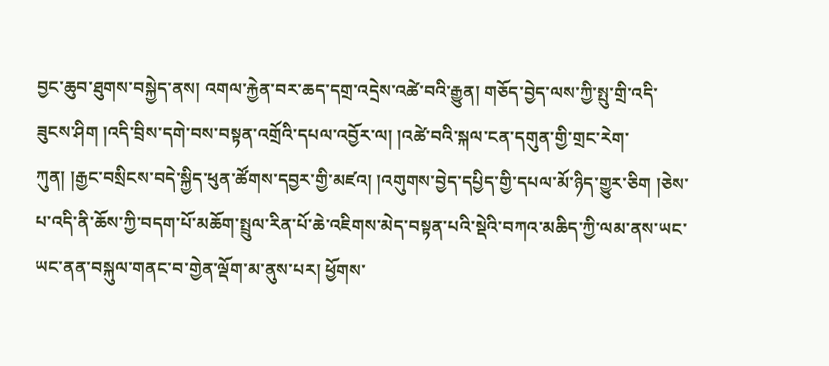བྱང་ཆུབ་ཐུགས་བསྐྱེད་ནས། འགལ་རྐྱེན་བར་ཆད་དགྲ་འདྲེས་འཚེ་བའི་རྒྱུན། གཅོད་བྱེད་ལས་ཀྱི་སྤུ་གྲི་འདི་ཟུངས་ཤིག །འདི་བྲིས་དགེ་བས་བསྟན་འགྲོའི་དཔལ་འབྱོར་ལ། །འཚེ་བའི་སྐལ་ངན་དགུན་གྱི་གྲང་རེག་ཀུན། །རྒྱང་བསྲིངས་བདེ་སྐྱིད་ཕུན་ཚོགས་དབྱར་གྱི་མཛའ། །འགུགས་བྱེད་དཔྱིད་གྱི་དཔལ་མོ་ཉིད་གྱུར་ཅིག །ཅེས་པ་འདི་ནི་ཆོས་ཀྱི་བདག་པོ་མཆོག་སྤྲུལ་རིན་པོ་ཆེ་འཇིགས་མེད་བསྟན་པའི་སྡེའི་བཀའ་མཆིད་ཀྱི་ལམ་ནས་ཡང་ཡང་ནན་བསྐུལ་གནང་བ་གྱེན་ལྡོག་མ་ནུས་པར། ཕྱོགས་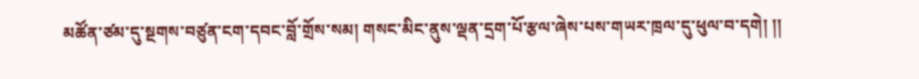མཚོན་ཙམ་དུ་སྔགས་བཙུན་ངག་དབང་བློ་གྲོས་སམ། གསང་མིང་ནུས་ལྡན་དྲག་པོ་རྩལ་ཞེས་པས་གཡར་ཁྲལ་དུ་ཕུལ་བ་དགེ། །།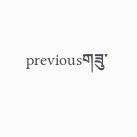previousགཟུ་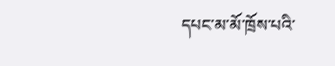དཔང་མ་མོ་ཁྲོས་པའི་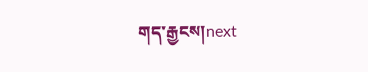གད་རྒྱངས།next